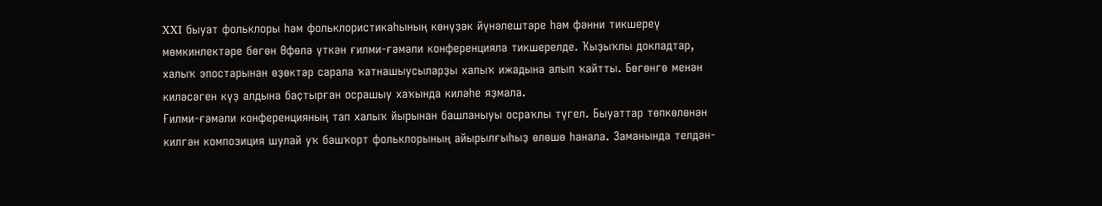XXI быуат фольклоры һәм фольклористикаһының көнүҙәк йүнәлештәре һәм фәнни тикшереү мөмкинлектәре бөгөн Өфөлә үткән ғилми-ғәмәли конференцияла тикшерелде. Ҡыҙыҡлы докладтар, халыҡ эпостарынан өҙөктәр сарала ҡатнашыусыларҙы халыҡ ижадына алып ҡайтты. Бөгөнгө менән киләсәген күҙ алдына баҫтырған осрашыу хаҡында киләһе яҙмала.
Ғилми-ғәмәли конференцияның тап халыҡ йырынан башланыуы осраҡлы түгел. Быуаттар төпкөлөнән килгән композиция шулай уҡ башҡорт фольклорының айырылғыһыҙ өлөшө һанала. Заманында телдән-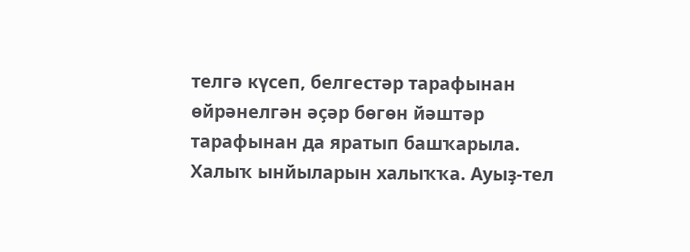телгә күсеп, белгестәр тарафынан өйрәнелгән әҫәр бөгөн йәштәр тарафынан да яратып башҡарыла.
Халыҡ ынйыларын халыҡҡа. Ауыҙ-тел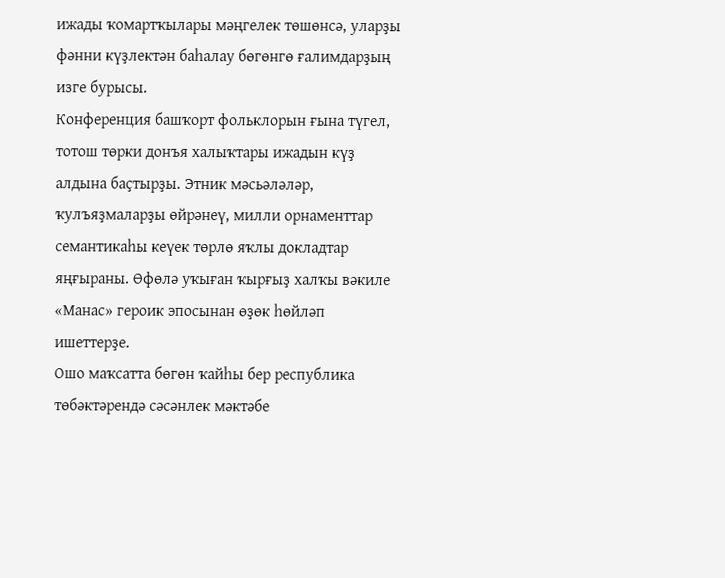ижады ҡомартҡылары мәңгелек төшөнсә, уларҙы фәнни күҙлектән баһалау бөгөнгө ғалимдарҙың изге бурысы.
Конференция башҡорт фольклорын ғына түгел, тотош төрки донъя халыҡтары ижадын күҙ алдына баҫтырҙы. Этник мәсьәләләр, ҡулъяҙмаларҙы өйрәнеү, милли орнаменттар семантикаһы кеүек төрлө яҡлы докладтар яңғыраны. Өфөлә уҡыған ҡырғыҙ халҡы вәкиле «Манас» героик эпосынан өҙөк һөйләп ишеттерҙе.
Ошо маҡсатта бөгөн ҡайһы бер республика төбәктәрендә сәсәнлек мәктәбе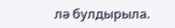лә булдырыла.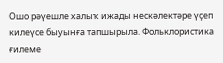Ошо рәүешле халыҡ ижады нескәлектәре үҫеп килеүсе быуынға тапшырыла. Фольклористика ғилеме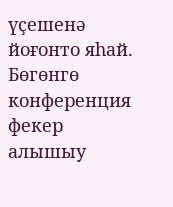үҫешенә йоғонто яһай. Бөгөнгө конференция фекер алышыу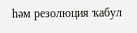һәм резолюция ҡабул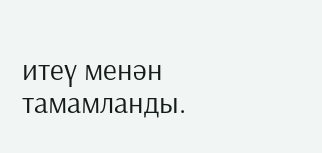итеү менән тамамланды.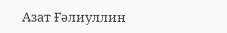Азат Ғәлиуллин